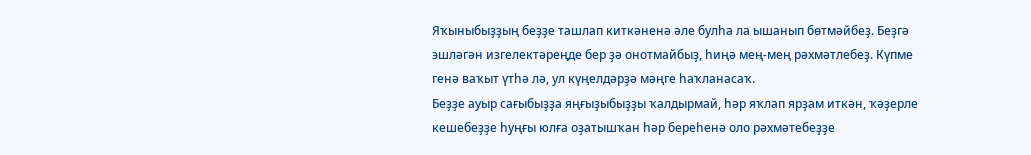Яҡыныбыҙҙың беҙҙе ташлап киткәненә әле булһа ла ышанып бөтмәйбеҙ. Беҙгә эшләгән изгелектәреңде бер ҙә онотмайбыҙ, һиңә мең-мең рәхмәтлебеҙ. Күпме генә ваҡыт үтһә лә, ул күңелдәрҙә мәңге һаҡланасаҡ.
Беҙҙе ауыр сағыбыҙҙа яңғыҙыбыҙҙы ҡалдырмай, һәр яҡлап ярҙам иткән, ҡәҙерле кешебеҙҙе һуңғы юлға оҙатышҡан һәр береһенә оло рәхмәтебеҙҙе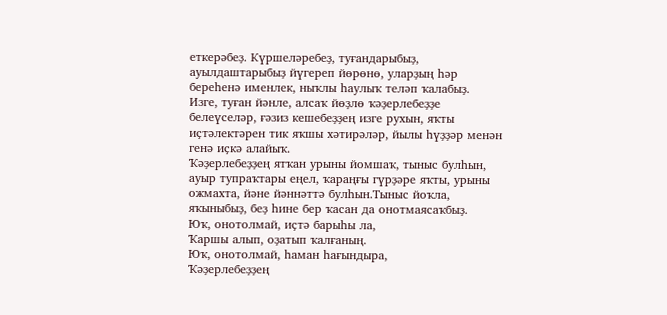еткерәбеҙ. Күршеләребеҙ, туғандарыбыҙ, ауылдаштарыбыҙ йүгереп йөрөнө, уларҙың һәр береһенә именлек, ныҡлы һаулыҡ теләп ҡалабыҙ.
Изге, туған йәнле, алсаҡ йөҙлө ҡәҙерлебеҙҙе белеүселәр, ғәзиз кешебеҙҙең изге рухын, яҡты иҫтәлектәрен тик яҡшы хәтирәләр, йылы һүҙҙәр менән генә иҫкә алайыҡ.
Ҡәҙерлебеҙҙең ятҡан урыны йомшаҡ, тыныс булһын, ауыр тупраҡтары еңел, ҡараңғы гүрҙәре яҡты, урыны ожмахта, йәне йәннәттә булһын.Тыныс йоҡла, яҡыныбыҙ, беҙ һине бер ҡасан да онотмаясаҡбыҙ.
Юҡ, онотолмай, иҫтә барыһы ла,
Ҡаршы алып, оҙатып ҡалғаның.
Юҡ, онотолмай, һаман һағындыра,
Ҡәҙерлебеҙҙең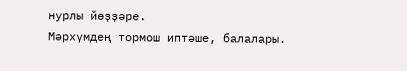нурлы йөҙҙәре.
Мәрхүмдең тормош иптәше, балалары.